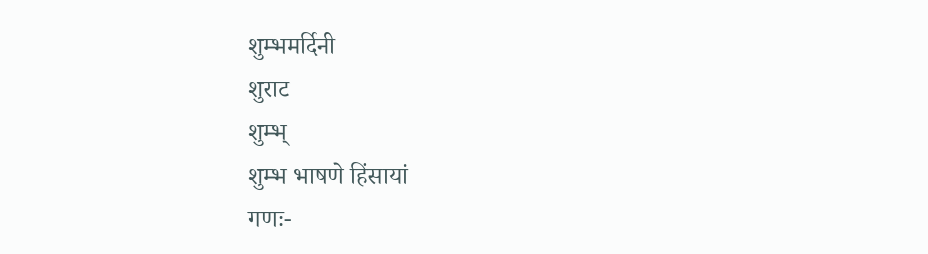शुम्भमर्दिनी
शुराट
शुम्भ्
शुम्भ भाषणे हिंसायां
गणः-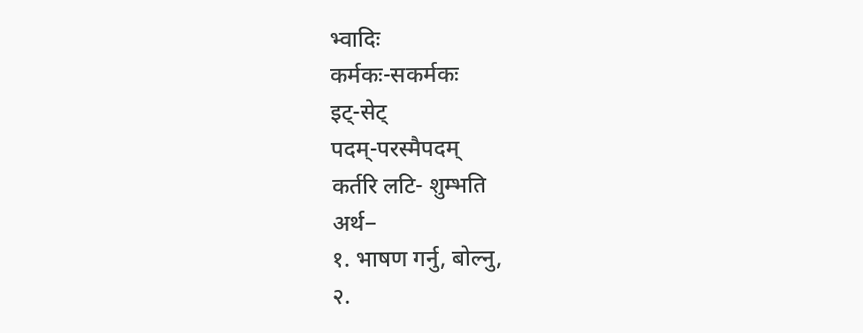भ्वादिः
कर्मकः-सकर्मकः
इट्-सेट्
पदम्-परस्मैपदम्
कर्तरि लटि- शुम्भति
अर्थ−
१. भाषण गर्नु, बोल्नु,
२.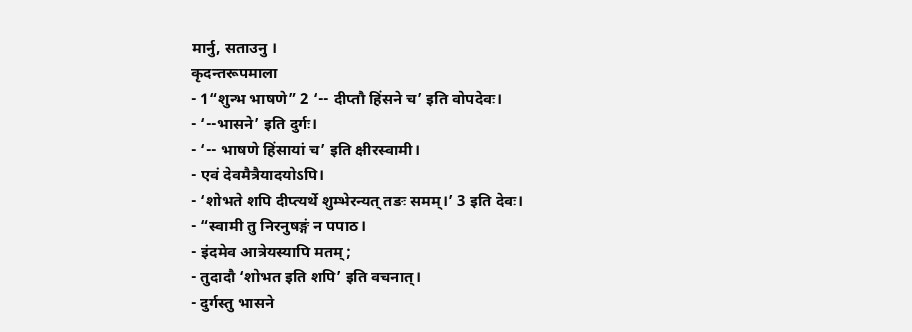मार्नु, सताउनु ।
कृदन्तरूपमाला
- 1“शुन्भ भाषणे” 2 ‘-- दीप्तौ हिंसने च’ इति वोपदेवः।
- ‘--भासने’ इति दुर्गः।
- ‘-- भाषणे हिंसायां च’ इति क्षीरस्वामी।
- एवं देवमैत्रैयादयोऽपि।
- ‘शोभते शपि दीप्त्यर्थे शुम्भेरन्यत् तङः समम्।’ 3 इति देवः।
- “स्वामी तु निरनुषङ्गं न पपाठ।
- इंदमेव आत्रेयस्यापि मतम्;
- तुदादौ ‘शोभत इति शपि’ इति वचनात्।
- दुर्गस्तु भासने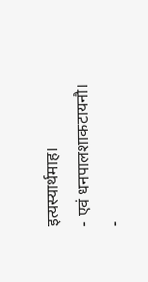इत्यस्यार्थमाह।
- एवं धनपालशाकटायनौ।
-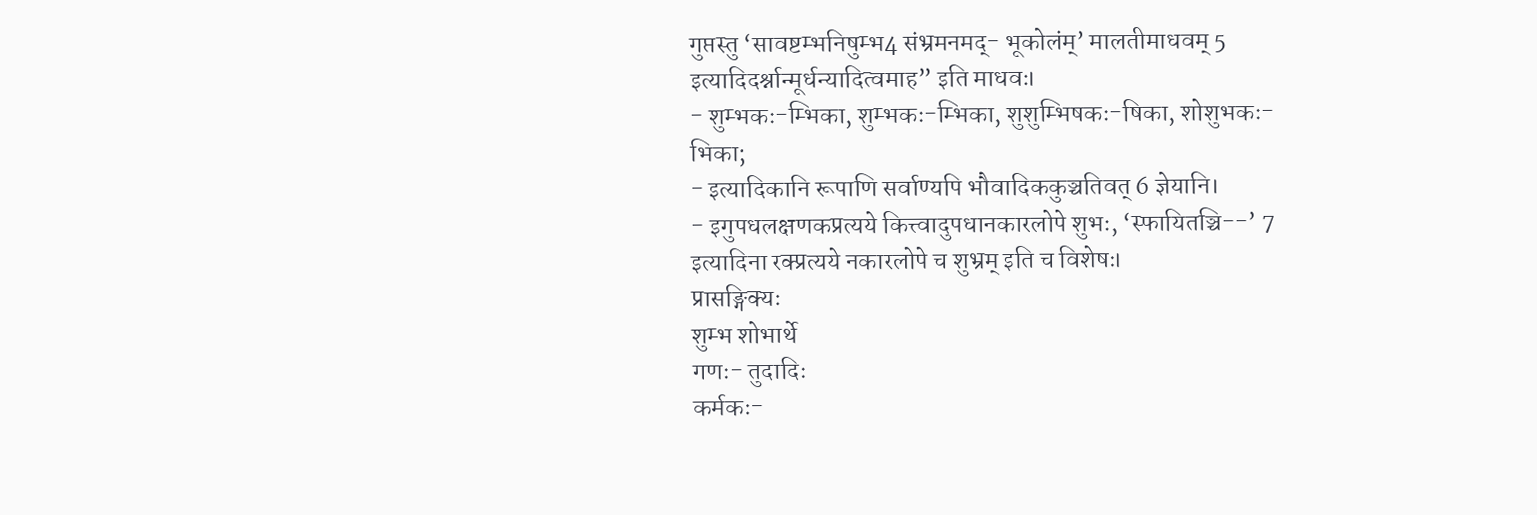गुप्तस्तु ‘सावष्टम्भनिषुम्भ4 संभ्रमनमद्- भूकोलंम्’ मालतीमाधवम् 5 इत्यादिदर्श्नान्मूर्धन्यादित्वमाह” इति माधवः।
- शुम्भकः-म्भिका, शुम्भकः-म्भिका, शुशुम्भिषकः-षिका, शोशुभकः- भिका;
- इत्यादिकानि रूपाणि सर्वाण्यपि भौवादिककुञ्चतिवत् 6 ज्ञेयानि।
- इगुपधलक्षणकप्रत्यये कित्त्वादुपधानकारलोपे शुभः, ‘स्फायितञ्चि--’ 7 इत्यादिना रक्प्रत्यये नकारलोपे च शुभ्रम् इति च विशेषः।
प्रासङ्गिक्यः
शुम्भ शोभार्थे
गणः- तुदादिः
कर्मकः-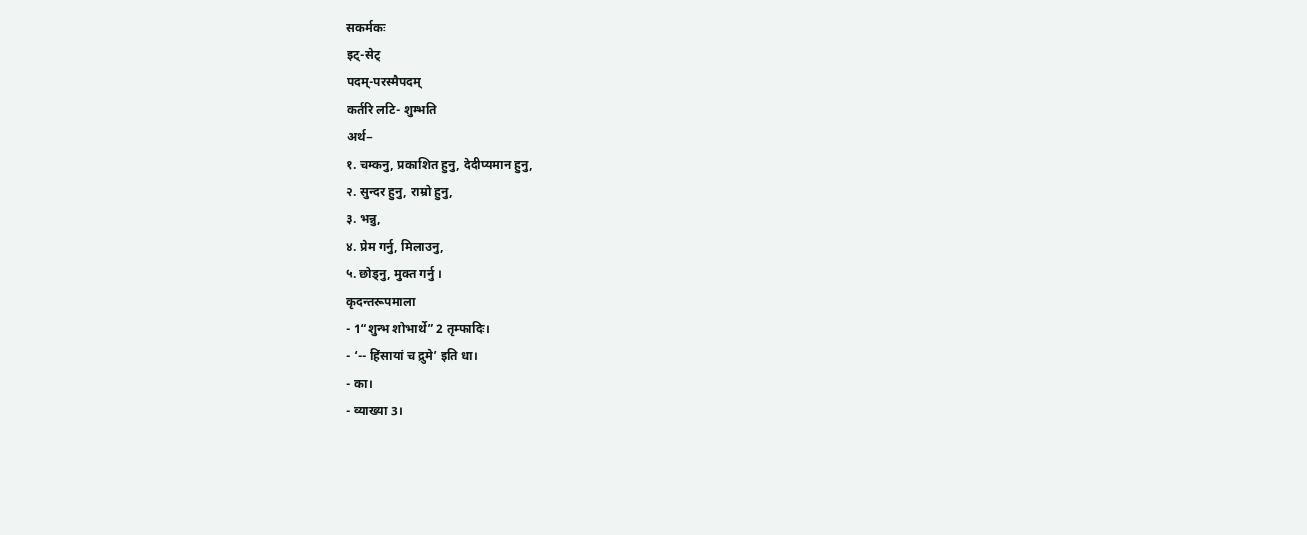सकर्मकः
इट्-सेट्
पदम्-परस्मैपदम्
कर्तरि लटि- शुम्भति
अर्थ−
१. चम्कनु, प्रकाशित हुनु, देदीप्यमान हुनु,
२. सुन्दर हुनु, राम्रो हुनु,
३. भन्नु,
४. प्रेम गर्नु, मिलाउनु,
५. छोड्नु, मुक्त गर्नु ।
कृदन्तरूपमाला
- 1“शुन्भ शोभार्थे” 2 तृम्फादिः।
- ‘-- हिंसायां च द्रुमे’ इति धा।
- का।
- व्याख्या 3।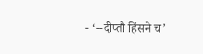- ‘--दीप्तौ हिंसने च’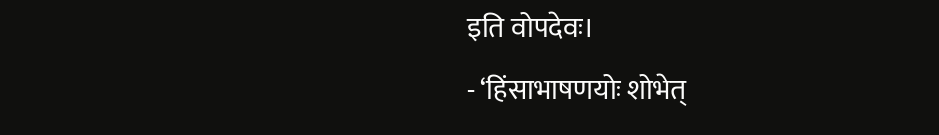इति वोपदेवः।
- ‘हिंसाभाषणयोः शोभेत्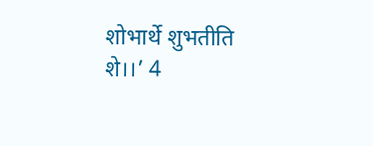शोभार्थे शुभतीति शे।।’ 4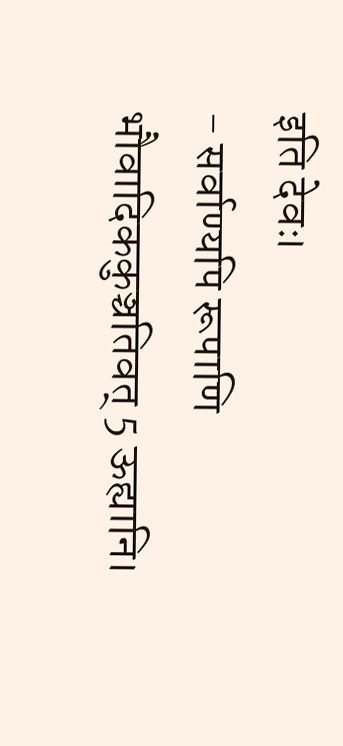इति देवः।
- सर्वाण्यपि रूपाणि भौवादिककुञ्चतिवत् 5 ऊह्यानि।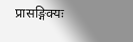प्रासङ्गिक्यः